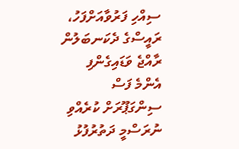ސިއްހި ފަރުވާއަށްފަހު، ރައީސްގެ ދެކަނބަލުން ރާއްޖެ ވަޑައިގެންފި
އެންމެ ފަސް
ސިންގަޕޫރަށް ކުރެއްވި ނުރަސްމީ ދަތުރުފުޅު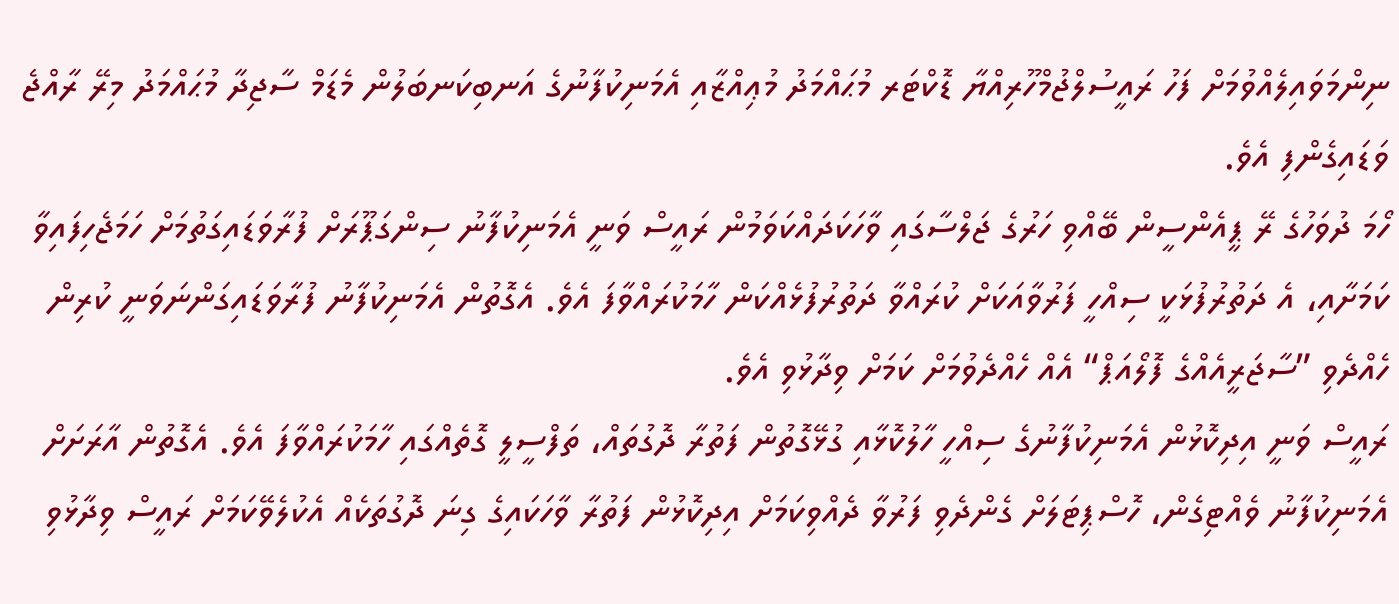ނިންމަވައިލެއްވުމަށް ފަހު ރައީސުލްޖުމްހޫރިއްޔާ ޑޮކްޓަރ މުޙައްމަދު މުޢިއްޒާއި އެމަނިކުފާނުގެ އަނބިކަނބަލުން މެޑަމް ސާޖިދާ މުޙައްމަދު މިރޭ ރާއްޖެ ވަޑައިގެންފި އެވެ.
ހޯމަ ދުވަހުގެ ރޭ ޕީއެންސީން ބޭއްވި ހަރުގެ ޖަލްސާގައި ވާހަކަދައްކަވަމުން ރައީސް ވަނީ އެމަނިކުފާނު ސިންގަޕޫރަށް ފުރާވަޑައިގަތުމަށް ހަމަޖެހިފައިވާ ކަމަށާއި، އެ ދަތުރުފުޅަކީ ސިއްހީ ފަރުވާއަކަށް ކުރައްވާ ދަތުރުފުޅެއްކަން ހާމަކުރައްވާފަ އެވެ. އެގޮތުން އެމަނިކުފާނު ފުރާވަޑައިގަންނަވަނީ ކުރިން ހެއްދެވި ”ސާޖަރީއެއްގެ ފޮލޯއަޕް“ އެއް ހެއްދެވުމަށް ކަމަށް ވިދާޅުވި އެވެ.
ރައީސް ވަނީ އިދިކޮޅުން އެމަނިކުފާނުގެ ސިއްހީ ހާލުކޮޅާއި ގުޅޭގޮތުން ފަތުރާ ދޮގުތައް، ތަފްސީލީ ގޮތެއްގައި ހާމަކުރައްވާފަ އެވެ. އެގޮތުން އާރަށަށް އެމަނިކުފާނު ވެއްޓިގެން، ހޮސްޕިޓަލަށް ގެންދެވި ފަރުވާ ދެއްވިކަމަށް އިދިކޮޅުން ފަތުރާ ވާހަކައިގެ ގިނަ ދޮގުތަކެއް އެކުލެވޭކަމަށް ރައީސް ވިދާޅުވި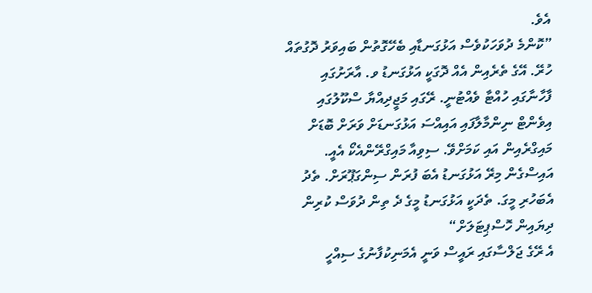އެވެ.
”ކޮންމެ ދުވަހަކުވެސް އަޅުގަނޑާއި ބެހޭގޮތުން ބައިވަރު ދޮގުތައް ހުރޭ. އޭގެ ތެރެއިން އެއް ދޮގަކީ އަޅުގަނޑު ވ. އާރަށުގައި ފާހާނާގައި ހުއްޓާ ވެއްޓުނީ. ރޭގައި މަޖީދިއްޔާ ސްކޫލުގައި އިވެންޓް ނިންމާލާފައި އައިއްސަ އަޅުގަނޑަށް ވަރަށް ބޮޑަށް މައިގްރެއިން އައި ކަމަށްވޭ. ސިވިއާ މައިގްރޭންއެކޯ އެއީ. އައިސްގެން މިރޭ އަޅުގަނޑު އެބަ ފުރަން ސިންގަޕޫރަށް. ތެދު އެބަހުރި މީގަ. ތެދަކީ އަޅުގަނޑު މީގެ ދެ ތިން ދުވަސް ކުރިން ދިޔައިން ހޮސްޕިޓަލަށް“
އެ ރޭގެ ޖަލްސާގައި ރައީސް ވަނީ އެމަނިކުފާނުގެ ސިއްހީ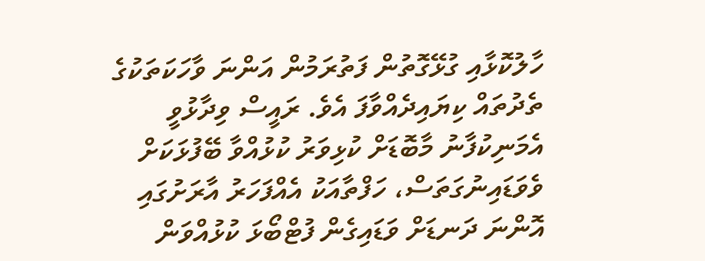ހާލުކޮޅާއި ގުޅޭގޮތުން ފަތުރަމުން އަންނަ ވާހަކަތަކުގެ ތެދުތައް ކިޔައިދެއްވާފަ އެވެ. ރައީސް ވިދާޅުވީ އެމަނިކުފާނު މާބޮޑަށް ކުޅިވަރު ކުޅުއްވާ ބޭފުޅަކަށް ވެވަޑައިނުގަތަސް، ހަފްތާއަކު އެއްފަހަރު އާރަށުގައި އޮންނަ ދަނޑަށް ވަޑައިގެން ފުޓްބޯޅަ ކުޅުއްވަން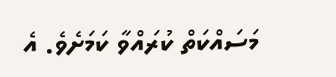މަސައްކަތް ކުރައްވާ ކަމަށެވެ. އެ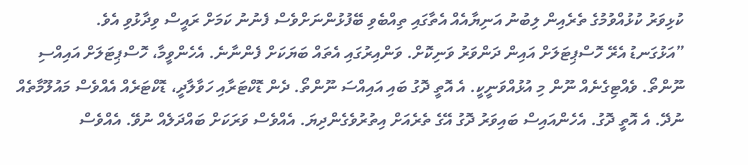ކުޅިވަރު ކުޅުއްވުމުގެ ތެރެއިން ލިބުނު އަނިޔާއެއް އެތާގައި ތިއްބެވި ބޭފުޅުންނަށްވެސް ފެނުނު ކަމަށް ރައީސް ވިދާޅުވި އެވެ.
”އަޅުގަނޑު އެރޭ ހޮސްޕިޓަލަށް އައިން ދަންވަރު ވަނިކޮށް. ވަންއިރުގައި އެތައް ބަޔަކަށް ފެންނާނެ. އެހެންވީމާ، ހޮސްޕިޓަލަށް އައިއްސި ނޫންތޯ. ވެއްޓިގެނެއް ނޫން މި އުޅުއްވަނީކީ. އެ އޮތީ ދޮގު ބައި އައިއްސަ ނޫންތޯ. ދެން ޑޮކްޓަރާއި ހަވާލާދީ، ޑޮކްޓަރެއް އެއްވެސް މައުލޫމާތެއް ނުދޭ. އެ އޮތީ ދޮގު. އެހެންއައިސް ބައިވަރު ދޮގު އޭގެ ތެރެއަށް އިތުރުވެގެންދިޔަ. އެއްވެސް ވަރަކަށް ބައްދަލެއް ނުވޭ. އެއްވެސް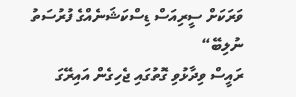ވަރަކަށް ސީރިއަސް ޑިސްކަޝަނެއްގެ ފުރުސަތު ނުލިބޭ“
ރައީސް ވިދާޅުވި ގޮތުގައި ޖެހިގެން އައިރޭގަ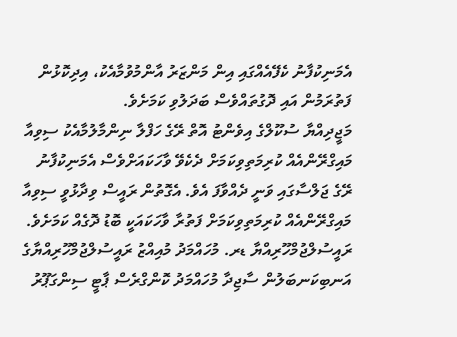އެމަނިކުފާނު ކެފޭއެއްގައި އިން މަންޒަރު އާންމުވުމާއެކު، އިދިކޮޅުން ފަތުރަމުން އައި ދޮގުތައްވެސް ބަދަލުވި ކަމަށެވެ.
މަޖީދިއްޔާ ސުކޫލްގެ އިވެންޓު އޮތް ރޭގެ ހަފްލާ ނިންމާލުމާއެކު ސިވިއާ މައިގްރޭންއެއް ކުރިމަތިވިކަމަށް ދެކެވޭ ވާހަކައަށްވެސް އެމަނިކުފާނު ރޭގެ ޖަލްސާގައި ވަނީ ދެއްވާފަ އެވެ. އެގޮތުން ރައީސް ވިދާޅުވީ ސިވިއާ މައިގްރޭންއެއް ކުރިމަތިވިކަމަށް ފަތުރާ ވާހަކައަކީ ބޮޑު ދޮގެއް ކަމަށެވެ.
ރައީސުލްޖުމްހޫރިއްޔާ ޑރ. މުހައްމަދު މުއިއްޒު ރައީސުލްޖުމްހޫރިއްޔާގެ އަނބިކަނބަލުން ސާޖިދާ މުހައްމަދު ކޮންގްރެސް ޕާޓީ ސިންގަޕޫރު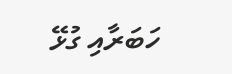ހަބަރާއި ގުޅޭ